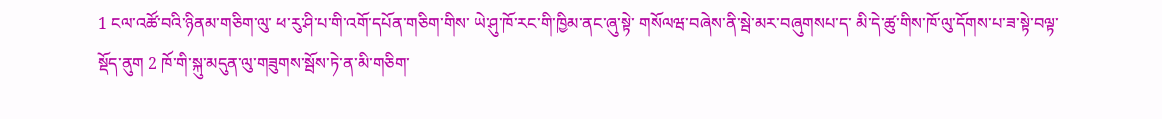1 ངལ་འཚོ་བའི་ཉིནམ་གཅིག་ལུ་ ཕ་རུ་ཤི་པ་གི་འགོ་དཔོན་གཅིག་གིས་ ཡེ་ཤུ་ཁོ་རང་གི་ཁྱིམ་ནང་ཞུ་སྟེ་ གསོལཝ་བཞེས་ནི་སྦེ་མར་བཞུགསཔ་ད་ མི་དེ་ཚུ་གིས་ཁོ་ལུ་དོགས་པ་ཟ་སྟེ་བལྟ་སྡོད་ནུག 2 ཁོ་གི་སྐུ་མདུན་ལུ་གཟུགས་སྦོས་ཏེ་ན་མི་གཅིག་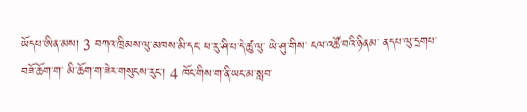ཡོདཔ་ཨིན་མས། 3 བཀའ་ཁྲིམས་ལུ་མཁས་མི་དང་ ཕ་རུ་ཤི་པ་དེ་ཚུ་ལུ་ ཡེ་ཤུ་གིས་ ངལ་འཚོ་བའི་ཉིནམ་ ནདཔ་ལུ་དྲགཔ་བཟོ་ཆོག་ག་ མི་ཆོག་ག་ཟེར་གསུངས་རུང་། 4 ཁོང་གིས་ག་ནི་ཡང་མ་སླབ་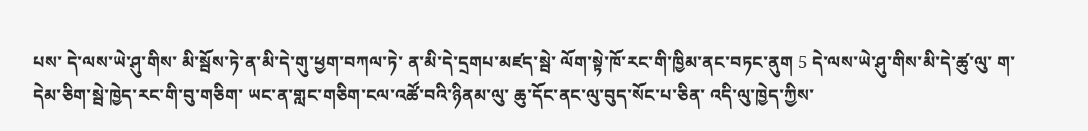པས་ དེ་ལས་ཡེ་ཤུ་གིས་ མི་སྦོས་ཏེ་ན་མི་དེ་གུ་ཕྱག་བཀལ་ཏེ་ ན་མི་དེ་དྲགཔ་མཛད་སྦེ་ ལོག་སྟེ་ཁོ་རང་གི་ཁྱིམ་ནང་བཏང་ནུག 5 དེ་ལས་ཡེ་ཤུ་གིས་མི་དེ་ཚུ་ལུ་ ག་དེམ་ཅིག་སྦེ་ཁྱེད་རང་གི་བུ་གཅིག་ ཡང་ན་གླང་གཅིག་ངལ་འཚོ་བའི་ཉིནམ་ལུ་ ཆུ་དོང་ནང་ལུ་བུད་སོང་པ་ཅིན་ འདི་ལུ་ཁྱེད་ཀྱིས་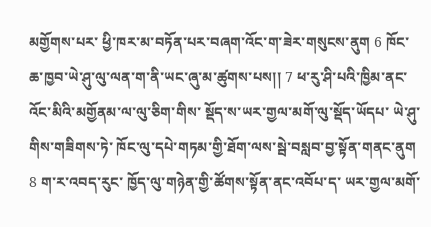མགྱོགས་པར་ ཕྱི་ཁར་མ་བཏོན་པར་བཞག་འོང་ག་ཟེར་གསུངས་ནུག 6 ཁོང་ཆ་ཁྱབ་ཡེ་ཤུ་ལུ་ལན་ག་ནི་ཡང་ཞུ་མ་ཚུགས་པས།། 7 ཕ་རུ་ཤི་པའི་ཁྱིམ་ནང་འོང་མིའི་མགྱོནམ་ལ་ལུ་ཅིག་གིས་ སྡོད་ས་ཡར་གྱལ་མགོ་ལུ་སྡོད་ཡོདཔ་ ཡེ་ཤུ་གིས་གཟིགས་ཏེ་ ཁོང་ལུ་དཔེ་གཏམ་གྱི་ཐོག་ལས་སྦེ་བསླབ་བྱ་སྟོན་གནང་ནུག 8 ག་ར་འབད་རུང་ ཁྱོད་ལུ་གཉེན་གྱི་ཚོགས་སྟོན་ནང་འབོཔ་ད་ ཡར་གྱལ་མགོ་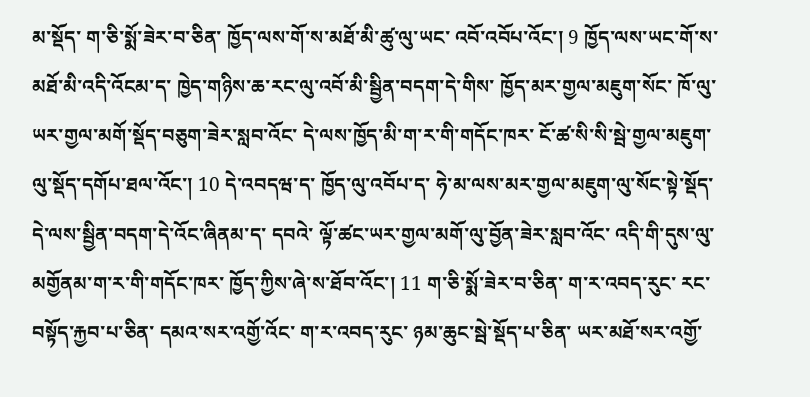མ་སྡོད་ ག་ཅི་སྨོ་ཟེར་བ་ཅིན་ ཁྱོད་ལས་གོ་ས་མཐོ་མི་ཚུ་ལུ་ཡང་ འབོ་འབོཔ་འོང་། 9 ཁྱོད་ལས་ཡང་གོ་ས་མཐོ་མི་འདི་འོངམ་ད་ ཁྱེད་གཉིས་ཆ་རང་ལུ་འབོ་མི་སྦྱིན་བདག་དེ་གིས་ ཁྱོད་མར་གྱལ་མཇུག་སོང་ ཁོ་ལུ་ཡར་གྱལ་མགོ་སྡོད་བཅུག་ཟེར་སླབ་འོང་ དེ་ལས་ཁྱོད་མི་ག་ར་གི་གདོང་ཁར་ ངོ་ཚ་སི་སི་སྦེ་གྱལ་མཇུག་ལུ་སྡོད་དགོཔ་ཐལ་འོང་། 10 དེ་འབདཝ་ད་ ཁྱོད་ལུ་འབོཔ་ད་ ཧེ་མ་ལས་མར་གྱལ་མཇུག་ལུ་སོང་སྟེ་སྡོད་ དེ་ལས་སྦྱིན་བདག་དེ་འོང་ཞིནམ་ད་ དབའེ་ ལྟོ་ཚང་ཡར་གྱལ་མགོ་ལུ་བྱོན་ཟེར་སླབ་འོང་ འདི་གི་དུས་ལུ་མགྱོནམ་ག་ར་གི་གདོང་ཁར་ ཁྱོད་ཀྱིས་ཞེ་ས་ཐོབ་འོང་། 11 ག་ཅི་སྨོ་ཟེར་བ་ཅིན་ ག་ར་འབད་རུང་ རང་བསྟོད་རྐྱབ་པ་ཅིན་ དམའ་སར་འགྱོ་འོང་ ག་ར་འབད་རུང་ ཉམ་ཆུང་སྦེ་སྡོད་པ་ཅིན་ ཡར་མཐོ་སར་འགྱོ་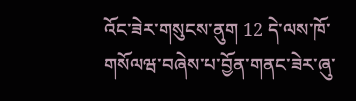འོང་ཟེར་གསུངས་ནུག 12 དེ་ལས་ཁོ་གསོལཝ་བཞེས་པ་བྱོན་གནང་ཟེར་ཞུ་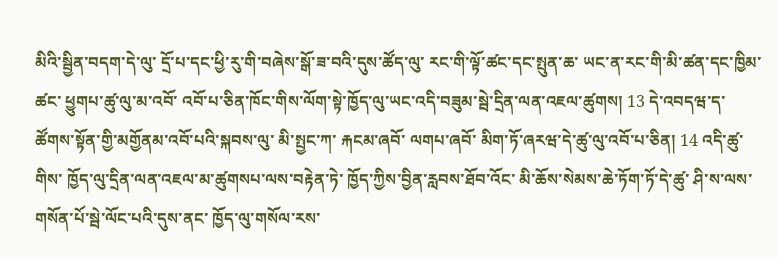མིའི་སྦྱིན་བདག་དེ་ལུ་ དྲོ་པ་དང་ཕྱི་རུ་གི་བཞེས་སྒོ་ཟ་བའི་དུས་ཚོད་ལུ་ རང་གི་ལྟོ་ཚང་དང་སྤུན་ཆ་ ཡང་ན་རང་གི་མི་ཚན་དང་ཁྱིམ་ཚང་ ཕྱུགཔ་ཚུ་ལུ་མ་འབོ་ འབོ་པ་ཅིན་ཁོང་གིས་ལོག་སྟེ་ཁྱོད་ལུ་ཡང་འདི་བཟུམ་སྦེ་དྲིན་ལན་འཇལ་ཚུགས། 13 དེ་འབདཝ་ད་ ཚོགས་སྟོན་གྱི་མགྱོནམ་འབོ་པའི་སྐབས་ལུ་ མི་སྤྱང་ཀ་ རྐངམ་ཞབོ་ ལགཔ་ཞབོ་ མིག་ཏོ་ཞརཝ་དེ་ཚུ་ལུ་འབོ་པ་ཅིན། 14 འདི་ཚུ་གིས་ ཁྱོད་ལུ་དྲིན་ལན་འཇལ་མ་ཚུགསཔ་ལས་བརྟེན་ཏེ་ ཁྱོད་ཀྱིས་བྱིན་རླབས་ཐོབ་འོང་ མི་ཆོས་སེམས་ཆེ་ཏོག་ཏོ་དེ་ཚུ་ ཤི་ས་ལས་གསོན་པོ་སྦེ་ལོང་པའི་དུས་ནང་ ཁྱོད་ལུ་གསོལ་རས་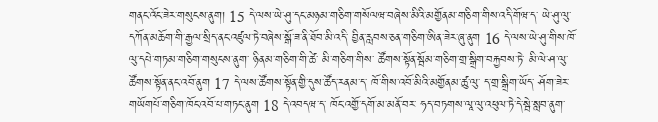གནང་འོང་ཟེར་གསུངས་ནུག། 15 དེ་ལས་ཡེ་ཤུ་དང་མཉམ་གཅིག་གསོལཝ་བཞེས་མིའི་མགྱོནམ་གཅིག་གིས་འདི་གོཝ་ད་ ཡེ་ཤུ་ལུ་ དཀོན་མཆོག་གི་རྒྱལ་སྲིད་ནང་འཛུལ་ཏེ་བཞེས་སྒོ་ཟ་ནི་ཐོབ་མི་འདི་ བྱིན་རླབས་ཅན་གཅིག་ཨིན་ཟེར་ཞུ་ནུག 16 དེ་ལས་ཡེ་ཤུ་གིས་ཁོ་ལུ་དཔེ་གཏམ་གཅིག་གསུངས་ནུག་ ཉིནམ་གཅིག་གི་ཚེ་ མི་གཅིག་གིས་ ཚོགས་སྟོན་སྦོམ་གཅིག་གྲ་སྒྲིག་བརྐྱབས་ཏེ་ མི་ལེ་ཤ་ལུ་ཚོགས་སྟོན་ནང་འབོ་ནུག 17 དེ་ལས་ཚོགས་སྟོན་གྱི་དུས་ཚོད་རནམ་ད་ ཁོ་གིས་འབོ་མིའི་མགྱོནམ་ཚུ་ལུ་ ད་གྲ་སྒྲིག་ཡོད་ ཤོག་ཟེར་ གཡོགཔོ་གཅིག་ཁོང་འབོ་པ་གཏང་ནུག 18 དེ་འབདཝ་ད་ ཁོང་འགྱོ་དགོ་མ་མནོ་བར་ ཧད་བཏགས་ལཱ་ལུ་འཕུལ་ཏེ་དེ་སྦེ་སླབ་ནུག་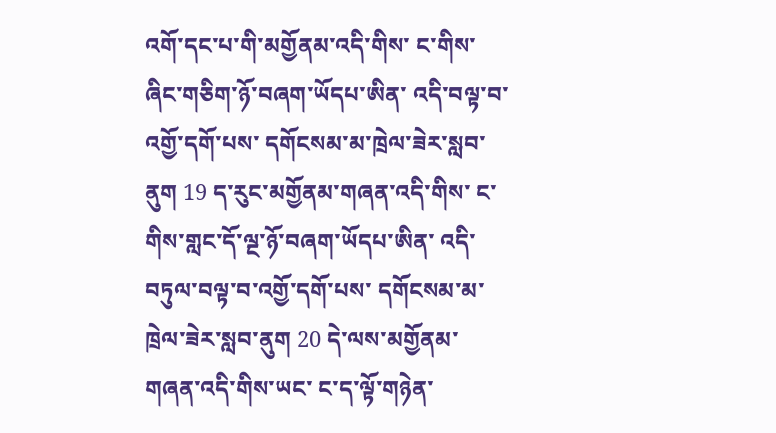འགོ་དང་པ་གི་མགྱོནམ་འདི་གིས་ ང་གིས་ཞིང་གཅིག་ཉོ་བཞག་ཡོདཔ་ཨིན་ འདི་བལྟ་བ་འགྱོ་དགོ་པས་ དགོངསམ་མ་ཁྲེལ་ཟེར་སླབ་ནུག 19 ད་རུང་མགྱོནམ་གཞན་འདི་གིས་ ང་གིས་གླང་དོ་ལྔ་ཉོ་བཞག་ཡོདཔ་ཨིན་ འདི་བཏུལ་བལྟ་བ་འགྱོ་དགོ་པས་ དགོངསམ་མ་ཁྲེལ་ཟེར་སླབ་ནུག 20 དེ་ལས་མགྱོནམ་གཞན་འདི་གིས་ཡང་ ང་ད་ལྟོ་གཉེན་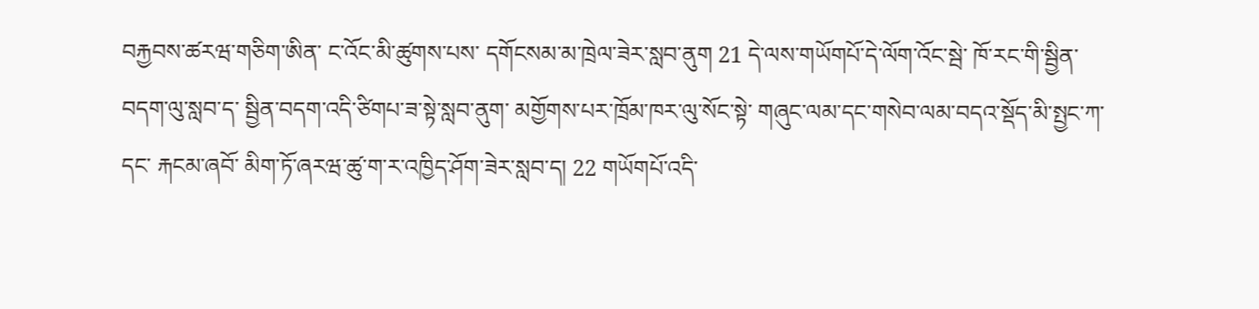བརྐྱབས་ཚརཝ་གཅིག་ཨིན་ ང་འོང་མི་ཚུགས་པས་ དགོངསམ་མ་ཁྲེལ་ཟེར་སླབ་ནུག 21 དེ་ལས་གཡོགཔོ་དེ་ལོག་འོང་སྦེ་ ཁོ་རང་གི་སྦྱིན་བདག་ལུ་སླབ་ད་ སྦྱིན་བདག་འདི་ཙིགཔ་ཟ་སྟེ་སླབ་ནུག་ མགྱོགས་པར་ཁྲོམ་ཁར་ལུ་སོང་སྟེ་ གཞུང་ལམ་དང་གསེབ་ལམ་བདའ་སྡོད་མི་སྤྱང་ཀ་དང་ རྐངམ་ཞབོ་ མིག་ཏོ་ཞརཝ་ཚུ་ག་ར་འཁྱིད་ཤོག་ཟེར་སླབ་ད། 22 གཡོགཔོ་འདི་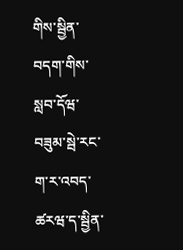གིས་སྦྱིན་བདག་གིས་སླབ་དོཝ་བཟུམ་སྦེ་རང་ ག་ར་འབད་ཚརཝ་ད་སྦྱིན་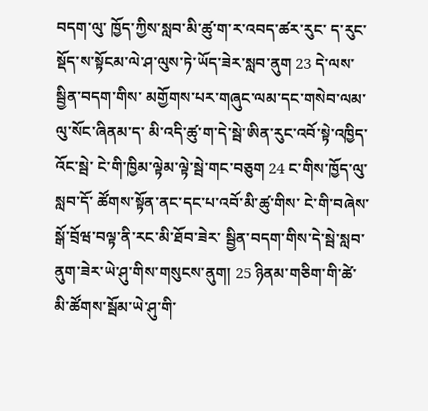བདག་ལུ་ ཁྱོད་ཀྱིས་སླབ་མི་ཚུ་ག་ར་འབད་ཚར་རུང་ ད་རུང་སྡོད་ས་སྟོངམ་ལེ་ཤ་ལུས་ཏེ་ཡོད་ཟེར་སླབ་ནུག 23 དེ་ལས་སྦྱིན་བདག་གིས་ མགྱོགས་པར་གཞུང་ལམ་དང་གསེབ་ལམ་ལུ་སོང་ཞིནམ་ད་ མི་འདི་ཚུ་ག་དེ་སྦེ་ཨིན་རུང་འབོ་སྟེ་འཁྱིད་འོང་སྦེ་ ངེ་གི་ཁྱིམ་ལྟེམ་ལྟེ་སྦེ་གང་བཅུག 24 ང་གིས་ཁྱོད་ལུ་སླབ་དོ་ ཚོགས་སྟོན་ནང་དང་པ་འབོ་མི་ཚུ་གིས་ ངེ་གི་བཞེས་སྒོ་བྲོཝ་བལྟ་ནི་རང་མི་ཐོབ་ཟེར་ སྦྱིན་བདག་གིས་དེ་སྦེ་སླབ་ནུག་ཟེར་ཡེ་ཤུ་གིས་གསུངས་ནུག། 25 ཉིནམ་གཅིག་གི་ཚེ་ མི་ཚོགས་སྦོམ་ཡེ་ཤུ་གི་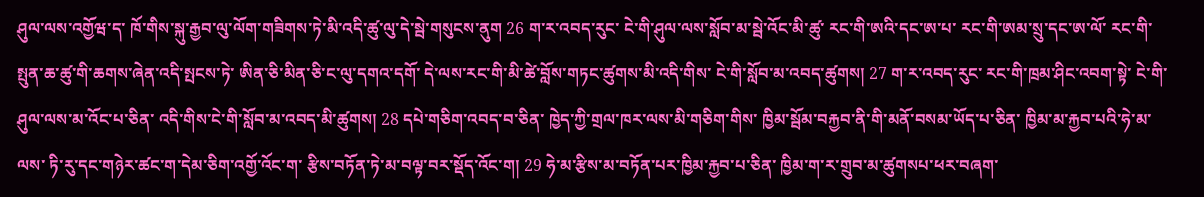ཤུལ་ལས་འགྱོཝ་ད་ ཁོ་གིས་སྐུ་རྒྱབ་ལུ་ལོག་གཟིགས་ཏེ་མི་འདི་ཚུ་ལུ་དེ་སྦེ་གསུངས་ནུག 26 ག་ར་འབད་རུང་ ངེ་གི་ཤུལ་ལས་སློབ་མ་སྦེ་འོང་མི་ཚུ་ རང་གི་ཨའི་དང་ཨ་པ་ རང་གི་ཨམ་སྲུ་དང་ཨ་ལོ་ རང་གི་སྤུན་ཆ་ཚུ་གི་ཆགས་ཞེན་འདི་སྤངས་ཏེ་ ཨིན་ཅི་མིན་ཅི་ང་ལུ་དགའ་དགོ་ དེ་ལས་རང་གི་མི་ཚེ་བློས་གཏང་ཚུགས་མི་འདི་གིས་ ངེ་གི་སློབ་མ་འབད་ཚུགས། 27 ག་ར་འབད་རུང་ རང་གི་ཁྲམ་ཤིང་འབག་སྟེ་ ངེ་གི་ཤུལ་ལས་མ་འོང་པ་ཅིན་ འདི་གིས་ངེ་གི་སློབ་མ་འབད་མི་ཚུགས། 28 དཔེ་གཅིག་འབད་བ་ཅིན་ ཁྱེད་ཀྱི་གྲལ་ཁར་ལས་མི་གཅིག་གིས་ ཁྱིམ་སྦོམ་བརྐྱབ་ནི་གི་མནོ་བསམ་ཡོད་པ་ཅིན་ ཁྱིམ་མ་རྐྱབ་པའི་ཧེ་མ་ལས་ ཏི་རུ་དང་གཉེར་ཚང་ག་དེམ་ཅིག་འགྱོ་འོང་ག་ རྩིས་བཏོན་ཏེ་མ་བལྟ་བར་སྡོད་འོང་ག། 29 ཧེ་མ་རྩིས་མ་བཏོན་པར་ཁྱིམ་རྐྱབ་པ་ཅིན་ ཁྱིམ་ག་ར་གྲུབ་མ་ཚུགསཔ་ཕར་བཞག་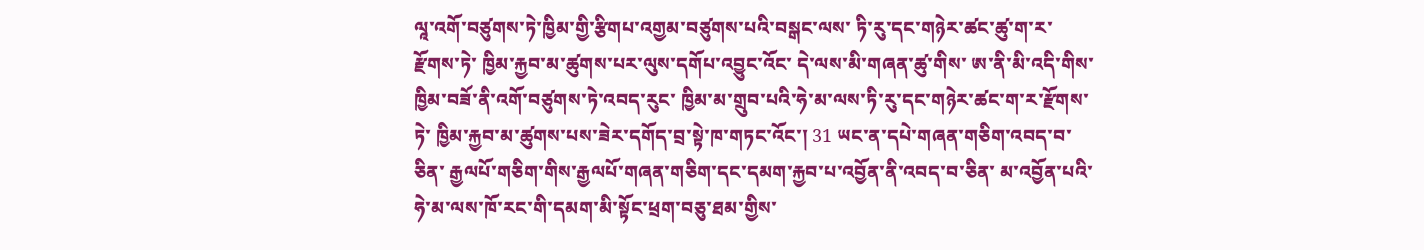ལཱ་འགོ་བཙུགས་ཏེ་ཁྱིམ་གྱི་རྩིགཔ་འགྱམ་བཙུགས་པའི་བསྒང་ལས་ ཏི་རུ་དང་གཉེར་ཚང་ཚུ་ག་ར་རྫོགས་ཏེ་ ཁྱིམ་རྐྱབ་མ་ཚུགས་པར་ལུས་དགོཔ་འབྱུང་འོང་ དེ་ལས་མི་གཞན་ཚུ་གིས་ ཨ་ནི་མི་འདི་གིས་ཁྱིམ་བཟོ་ནི་འགོ་བཙུགས་ཏེ་འབད་རུང་ ཁྱིམ་མ་གྲུབ་པའི་ཧེ་མ་ལས་ཏི་རུ་དང་གཉེར་ཚང་ག་ར་རྫོགས་ཏེ་ ཁྱིམ་རྐྱབ་མ་ཚུགས་པས་ཟེར་དགོད་བྲ་སྟེ་ཁ་གཏང་འོང་། 31 ཡང་ན་དཔེ་གཞན་གཅིག་འབད་བ་ཅིན་ རྒྱལཔོ་གཅིག་གིས་རྒྱལཔོ་གཞན་གཅིག་དང་དམག་རྐྱབ་པ་འབྱོན་ནི་འབད་བ་ཅིན་ མ་འབྱོན་པའི་ཧེ་མ་ལས་ཁོ་རང་གི་དམག་མི་སྟོང་ཕྲག་བཅུ་ཐམ་གྱིས་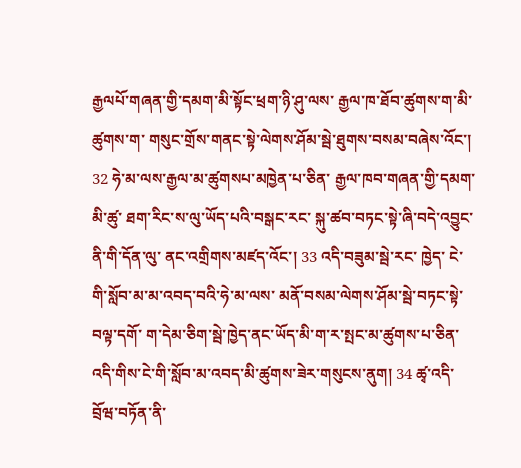རྒྱལཔོ་གཞན་གྱི་དམག་མི་སྟོང་ཕྲག་ཉི་ཤུ་ལས་ རྒྱལ་ཁ་ཐོབ་ཚུགས་ག་མི་ཚུགས་ག་ གསུང་གྲོས་གནང་སྟེ་ལེགས་ཤོམ་སྦེ་ཐུགས་བསམ་བཞེས་འོང་། 32 ཧེ་མ་ལས་རྒྱལ་མ་ཚུགསཔ་མཁྱེན་པ་ཅིན་ རྒྱལ་ཁབ་གཞན་གྱི་དམག་མི་ཚུ་ ཐག་རིང་ས་ལུ་ཡོད་པའི་བསྒང་རང་ སྐུ་ཚབ་བཏང་སྟེ་ཞི་བདེ་འབྱུང་ནི་གི་དོན་ལུ་ ནང་འགྲིགས་མཛད་འོང་། 33 འདི་བཟུམ་སྦེ་རང་ ཁྱེད་ ངེ་གི་སློབ་མ་མ་འབད་བའི་ཧེ་མ་ལས་ མནོ་བསམ་ལེགས་ཤོམ་སྦེ་བཏང་སྟེ་བལྟ་དགོ་ ག་དེམ་ཅིག་སྦེ་ཁྱེད་ནང་ཡོད་མི་ག་ར་སྤང་མ་ཚུགས་པ་ཅིན་ འདི་གིས་ངེ་གི་སློབ་མ་འབད་མི་ཚུགས་ཟེར་གསུངས་ནུག། 34 ཚྭ་འདི་བྲོཝ་བཏོན་ནི་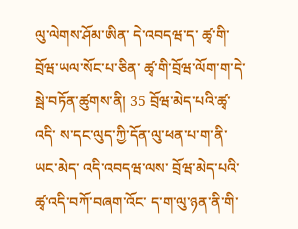ལུ་ལེགས་ཤོམ་ཨིན་ དེ་འབདཝ་ད་ ཚྭ་གི་བྲོཝ་ཡལ་སོང་པ་ཅིན་ ཚྭ་གི་བྲོཝ་ལོག་ག་དེ་སྦེ་བཏོན་ཚུགས་ནི། 35 བྲོཝ་མེད་པའི་ཚྭ་འདི་ ས་དང་ལུད་ཀྱི་དོན་ལུ་ཕན་པ་ག་ནི་ཡང་མེད་ འདི་འབདཝ་ལས་ བྲོཝ་མེད་པའི་ཚྭ་འདི་བཀོ་བཞག་འོང་ ད་ག་ལུ་ཉན་ནི་གི་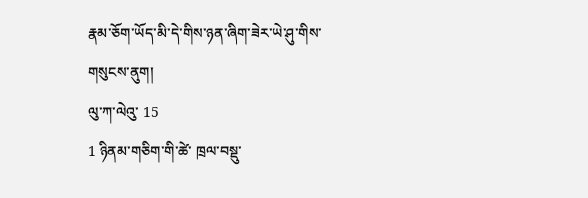རྣམ་ཅོག་ཡོད་མི་དེ་གིས་ཉན་ཞིག་ཟེར་ཡེ་ཤུ་གིས་གསུངས་ནུག།
ལུ་ཀ་ལེའུ་ 15
1 ཉིནམ་གཅིག་གི་ཚེ་ ཁྲལ་བསྡུ་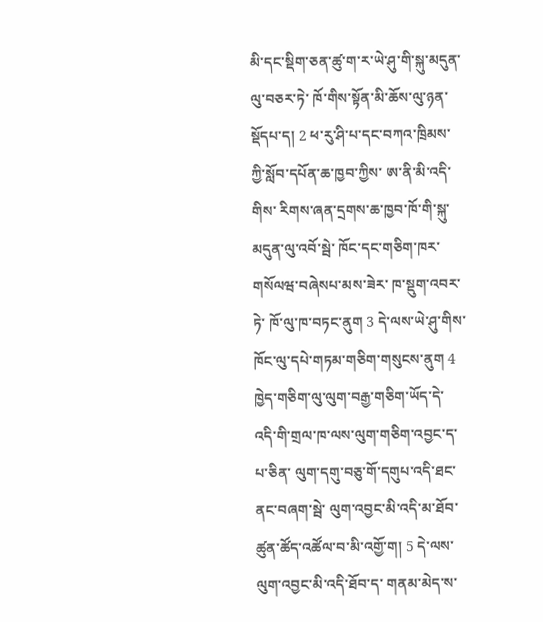མི་དང་སྡིག་ཅན་ཚུ་ག་ར་ཡེ་ཤུ་གི་སྐུ་མདུན་ལུ་བཅར་ཏེ་ ཁོ་གིས་སྟོན་མི་ཆོས་ལུ་ཉན་སྡོདཔ་ད། 2 ཕ་རུ་ཤི་པ་དང་བཀའ་ཁྲིམས་ཀྱི་སློབ་དཔོན་ཆ་ཁྱབ་ཀྱིས་ ཨ་ནི་མི་འདི་གིས་ རིགས་ཞན་དྲགས་ཆ་ཁྱབ་ཁོ་གི་སྐུ་མདུན་ལུ་འབོ་སྦེ་ ཁོང་དང་གཅིག་ཁར་གསོལཝ་བཞེསཔ་མས་ཟེར་ ཁ་སྡུག་འབར་ཏེ་ ཁོ་ལུ་ཁ་བཏང་ནུག 3 དེ་ལས་ཡེ་ཤུ་གིས་ཁོང་ལུ་དཔེ་གཏམ་གཅིག་གསུངས་ནུག 4 ཁྱེད་གཅིག་ལུ་ལུག་བརྒྱ་གཅིག་ཡོད་དེ་ འདི་གི་གྲལ་ཁ་ལས་ལུག་གཅིག་འབྱང་ད་པ་ཅིན་ ལུག་དགུ་བཅུ་གོ་དགུཔ་འདི་ཐང་ནང་བཞག་སྦེ་ ལུག་འབྱང་མི་འདི་མ་ཐོབ་ཚུན་ཚོད་འཚོལ་བ་མི་འགྱོ་ག། 5 དེ་ལས་ལུག་འབྱང་མི་འདི་ཐོབ་ད་ གནམ་མེད་ས་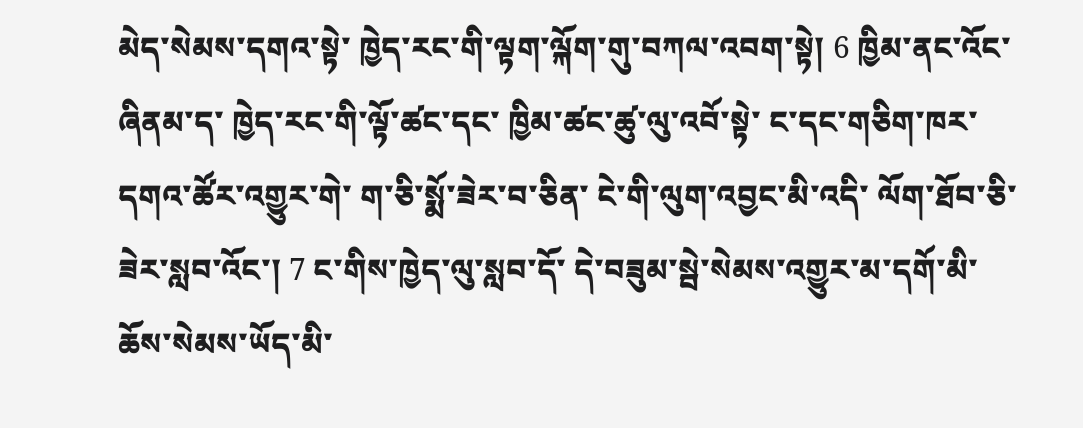མེད་སེམས་དགའ་སྟེ་ ཁྱེད་རང་གི་ལྟག་ལྐོག་གུ་བཀལ་འབག་སྟེ། 6 ཁྱིམ་ནང་འོང་ཞིནམ་ད་ ཁྱེད་རང་གི་ལྟོ་ཚང་དང་ ཁྱིམ་ཚང་ཚུ་ལུ་འབོ་སྟེ་ ང་དང་གཅིག་ཁར་དགའ་ཚོར་འགྱུར་གེ་ ག་ཅི་སྨོ་ཟེར་བ་ཅིན་ ངེ་གི་ལུག་འབྱང་མི་འདི་ ལོག་ཐོབ་ཅི་ཟེར་སླབ་འོང་། 7 ང་གིས་ཁྱེད་ལུ་སླབ་དོ་ དེ་བཟུམ་སྦེ་སེམས་འགྱུར་མ་དགོ་མི་ ཆོས་སེམས་ཡོད་མི་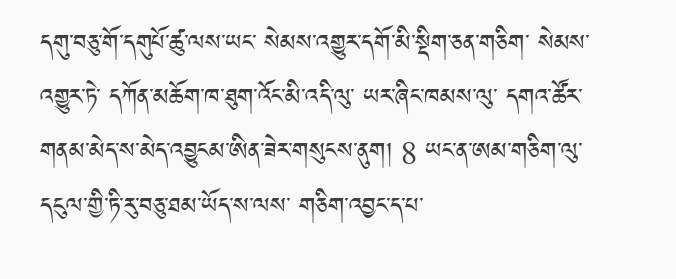དགུ་བཅུ་གོ་དགུཔོ་ཚུ་ལས་ཡང་ སེམས་འགྱུར་དགོ་མི་སྡིག་ཅན་གཅིག་ སེམས་འགྱུར་ཏེ་ དཀོན་མཆོག་ཁ་ཐུག་འོང་མི་འདི་ལུ་ ཡར་ཞིང་ཁམས་ལུ་ དགའ་ཚོར་གནམ་མེད་ས་མེད་འབྱུངམ་ཨིན་ཟེར་གསུངས་ནུག། 8 ཡང་ན་ཨམ་གཅིག་ལུ་དངུལ་གྱི་ཏི་རུ་བཅུ་ཐམ་ཡོད་ས་ལས་ གཅིག་འབྱང་ད་པ་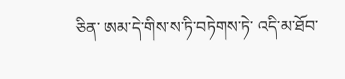ཅིན་ ཨམ་དེ་གིས་ས་ཏི་བཏེགས་ཏེ་ འདི་མ་ཐོབ་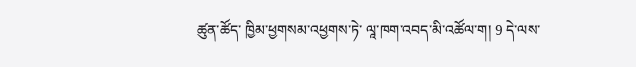ཚུན་ཚོད་ ཁྱིམ་ཕྱགསམ་འཕྱགས་ཏེ་ ལཱ་ཁག་འབད་མི་འཚོལ་ག། 9 དེ་ལས་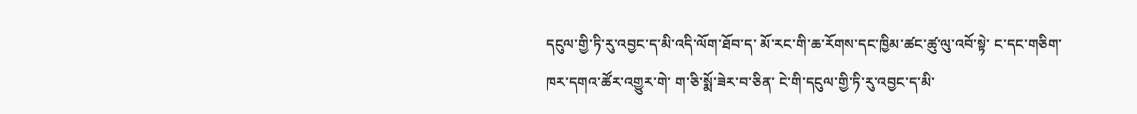དངུལ་གྱི་ཏི་རུ་འབྱང་ད་མི་འདི་ལོག་ཐོབ་ད་ མོ་རང་གི་ཆ་རོགས་དང་ཁྱིམ་ཚང་ཚུ་ལུ་འབོ་སྟེ་ ང་དང་གཅིག་ཁར་དགའ་ཚོར་འགྱུར་གེ་ ག་ཅི་སྨོ་ཟེར་བ་ཅིན་ ངེ་གི་དངུལ་གྱི་ཏི་རུ་འབྱང་ད་མི་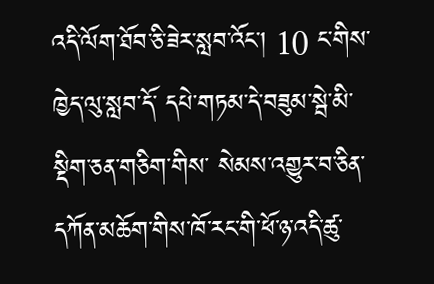འདི་ལོག་ཐོབ་ཅི་ཟེར་སླབ་འོང་། 10 ང་གིས་ཁྱེད་ལུ་སླབ་དོ་ དཔེ་གཏམ་དེ་བཟུམ་སྦེ་མི་སྡིག་ཅན་གཅིག་གིས་ སེམས་འགྱུར་བ་ཅིན་ དཀོན་མཆོག་གིས་ཁོ་རང་གི་ཕོ་ཉ་འདི་ཚུ་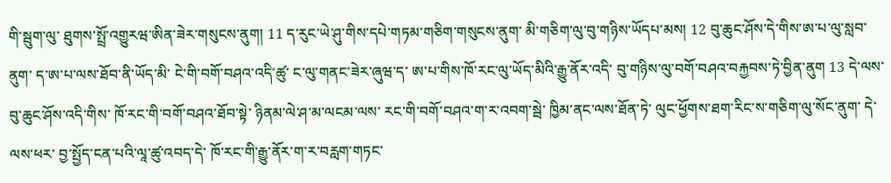གི་སྦུག་ལུ་ ཐུགས་སྤྲོ་འགྱུརཝ་ཨིན་ཟེར་གསུངས་ནུག། 11 ད་རུང་ཡེ་ཤུ་གིས་དཔེ་གཏམ་གཅིག་གསུངས་ནུག་ མི་གཅིག་ལུ་བུ་གཉིས་ཡོདཔ་མས། 12 བུ་ཆུང་ཤོས་དེ་གིས་ཨ་པ་ལུ་སླབ་ནུག་ ད་ཨ་པ་ལས་ཐོབ་ནི་ཡོད་མི་ ངེ་གི་བགོ་བཤའ་འདི་ཚུ་ ང་ལུ་གནང་ཟེར་ཞུཝ་ད་ ཨ་པ་གིས་ཁོ་རང་ལུ་ཡོད་མིའི་རྒྱུ་ནོར་འདི་ བུ་གཉིས་ལུ་བགོ་བཤའ་བརྐྱབས་ཏེ་བྱིན་ནུག 13 དེ་ལས་བུ་ཆུང་ཤོས་འདི་གིས་ ཁོ་རང་གི་བགོ་བཤའ་ཐོབ་སྟེ་ ཉིནམ་ལེ་ཤ་མ་ལངམ་ལས་ རང་གི་བགོ་བཤའ་ག་ར་འབག་སྦེ་ ཁྱིམ་ནང་ལས་ཐོན་ཏེ་ ལུང་ཕྱོགས་ཐག་རིང་ས་གཅིག་ལུ་སོང་ནུག་ དེ་ལས་ཕར་ བྱ་སྤྱོད་ངན་པའི་ལཱ་ཚུ་འབད་དེ་ ཁོ་རང་གི་རྒྱུ་ནོར་ག་ར་བརླག་གཏང་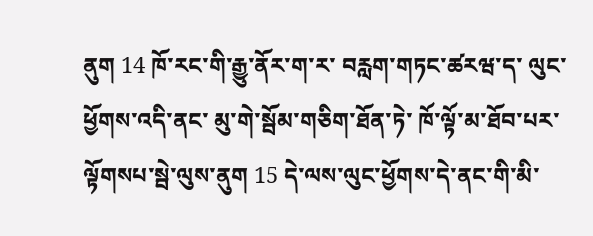ནུག 14 ཁོ་རང་གི་རྒྱུ་ནོར་ག་ར་ བརླག་གཏང་ཚརཝ་ད་ ལུང་ཕྱོགས་འདི་ནང་ མུ་གེ་སྦོམ་གཅིག་ཐོན་ཏེ་ ཁོ་ལྟོ་མ་ཐོབ་པར་ ལྟོགསཔ་སྦེ་ལུས་ནུག 15 དེ་ལས་ལུང་ཕྱོགས་དེ་ནང་གི་མི་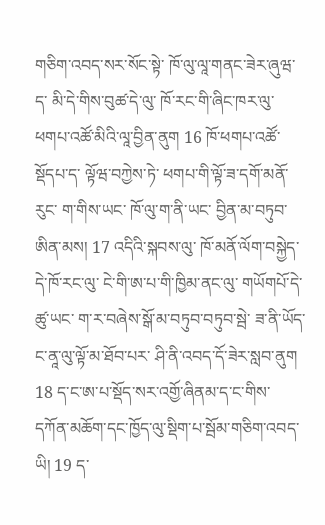གཅིག་འབད་སར་སོང་སྟེ་ ཁོ་ལུ་ལཱ་གནང་ཟེར་ཞུཝ་ད་ མི་དེ་གིས་བུཚ་དེ་ལུ་ ཁོ་རང་གི་ཞིང་ཁར་ལུ་ཕགཔ་འཚོ་མིའི་ལཱ་བྱིན་ནུག 16 ཁོ་ཕགཔ་འཚོ་སྡོདཔ་ད་ ལྟོཝ་བཀྱེས་ཏེ་ ཕགཔ་གི་ལྟོ་ཟ་དགོ་མནོ་རུང་ ག་གིས་ཡང་ ཁོ་ལུ་ག་ནི་ཡང་ བྱིན་མ་བཏུབ་ཨིན་མས། 17 འདིའི་སྐབས་ལུ་ ཁོ་མནོ་ལོག་བསྐྱེད་དེ་ཁོ་རང་ལུ་ ངེ་གི་ཨ་པ་གི་ཁྱིམ་ནང་ལུ་ གཡོགཔོ་དེ་ཚུ་ཡང་ ག་ར་བཞེས་སྒོ་མ་བཏུབ་བཏུབ་སྦེ་ ཟ་ནི་ཡོད་ ང་ནཱ་ལུ་ལྟོ་མ་ཐོབ་པར་ ཤི་ནི་འབད་དོ་ཟེར་སླབ་ནུག 18 ད་ང་ཨ་པ་སྡོད་སར་འགྱོ་ཞིནམ་ད་ང་གིས་ དཀོན་མཆོག་དང་ཁྱོད་ལུ་སྡིག་པ་སྦོམ་གཅིག་འབད་ཡི། 19 ད་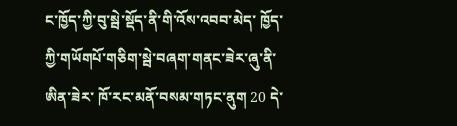ང་ཁྱོད་ཀྱི་བུ་སྦེ་སྡོད་ནི་གི་འོས་འབབ་མེད་ ཁྱོད་ཀྱི་གཡོགཔོ་གཅིག་སྦེ་བཞག་གནང་ཟེར་ཞུ་ནི་ཨིན་ཟེར་ ཁོ་རང་མནོ་བསམ་གཏང་ནུག 20 དེ་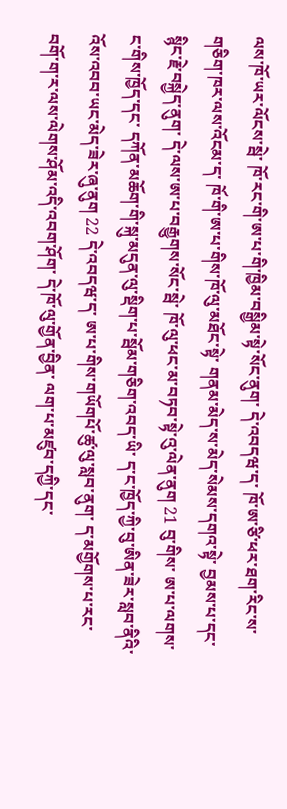ལས་ཁོ་ཡར་ལོངས་སྦེ་ ཁོ་རང་གི་ཨ་པ་གི་ཁྱིམ་བསྒྱིམ་སྟེ་སོང་ནུག་ དེ་འབདཝ་ད་ ཁོ་ཨ་ཙི་ཕར་ཐག་རིང་ས་གཅིག་ཁར་ལས་འོངམ་ད་ ཁོ་གི་ཨ་པ་གིས་ཁོ་ལུ་མཐོང་སྟེ་ གནམ་མེད་ས་མེད་སེམས་དགའ་སྟེ་ བྱམས་པ་དང་སྙིང་རྗེ་བསྐྱེད་ནུག་ དེ་ལས་ཨ་པ་བརྒྱུགས་སོང་སྦེ་ ཁོ་ལུ་ཕང་མ་བཏབ་སྟེ་འུ་ལེན་ནུག 21 བུ་གིས་ ཨ་པ་ལགས་ ང་གིས་ཁྱོད་དང་ དཀོན་མཆོག་གི་སྐུ་མདུན་ལུ་སྡིག་པ་སྦོམ་གཅིག་འབད་ཡི་ ད་ང་ཁྱོད་ཀྱི་བུ་ཨིན་ཟེར་སླབ་ནིའི་འོས་འབབ་ཡང་མེད་ཟེར་ཞུ་ནུག 22 དེ་འབདཝ་ད་ ཨ་པ་གིས་གཡོགཔོ་ཚུ་ལུ་སླབ་ནུག་ ད་མགྱོགས་པ་རང་ བགོ་ག་ར་ལས་ལེགས་ཤོམ་འདི་འབག་ཤོག་ དེ་ཁོ་ལུ་གྱོན་བྱིན་ ལག་པ་མཛུབ་དཀྱི་དང་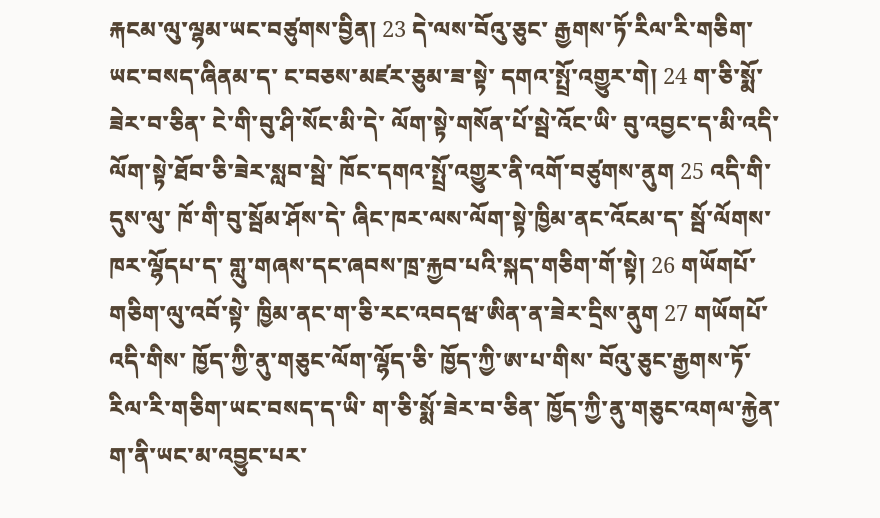རྐངམ་ལུ་ལྷམ་ཡང་བཙུགས་བྱིན། 23 དེ་ལས་བོའུ་ཅུང་ རྒྱགས་ཏོ་རིལ་རི་གཅིག་ཡང་བསད་ཞིནམ་ད་ ང་བཅས་མཛར་ཅུམ་ཟ་སྟེ་ དགའ་སྤྲོ་འགྱུར་གེ། 24 ག་ཅི་སྨོ་ཟེར་བ་ཅིན་ ངེ་གི་བུ་ཤི་སོང་མི་དེ་ ལོག་སྟེ་གསོན་པོ་སྦེ་འོང་ཡི་ བུ་འབྱང་ད་མི་འདི་ ལོག་སྟེ་ཐོབ་ཅི་ཟེར་སླབ་སྦེ་ ཁོང་དགའ་སྤྲོ་འགྱུར་ནི་འགོ་བཙུགས་ནུག 25 འདི་གི་དུས་ལུ་ ཁོ་གི་བུ་སྦོམ་ཤོས་དེ་ ཞིང་ཁར་ལས་ལོག་སྟེ་ཁྱིམ་ནང་འོངམ་ད་ སྦོ་ལོགས་ཁར་ལྷོདཔ་ད་ གླུ་གཞས་དང་ཞབས་ཁྲ་རྐྱབ་པའི་སྐད་གཅིག་གོ་སྟེ། 26 གཡོགཔོ་གཅིག་ལུ་འབོ་སྟེ་ ཁྱིམ་ནང་ག་ཅི་རང་འབདཝ་ཨིན་ན་ཟེར་དྲིས་ནུག 27 གཡོགཔོ་འདི་གིས་ ཁྱོད་ཀྱི་ནུ་གཅུང་ལོག་ལྷོད་ཅི་ ཁྱོད་ཀྱི་ཨ་པ་གིས་ བོའུ་ཅུང་རྒྱགས་ཏོ་རིལ་རི་གཅིག་ཡང་བསད་ད་ཡི་ ག་ཅི་སྨོ་ཟེར་བ་ཅིན་ ཁྱོད་ཀྱི་ནུ་གཅུང་འགལ་རྐྱེན་ག་ནི་ཡང་མ་འབྱུང་པར་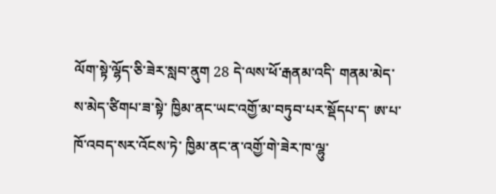ལོག་སྟེ་ལྷོད་ཅི་ཟེར་སླབ་ནུག 28 དེ་ལས་ཕོ་རྒནམ་འདི་ གནམ་མེད་ས་མེད་ཙིགཔ་ཟ་སྟེ་ ཁྱིམ་ནང་ཡང་འགྱོ་མ་བཏུབ་པར་སྡོདཔ་ད་ ཨ་པ་ཁོ་འབད་སར་འོངས་ཏེ་ ཁྱིམ་ནང་ན་འགྱོ་གེ་ཟེར་ཁ་ལྷུ་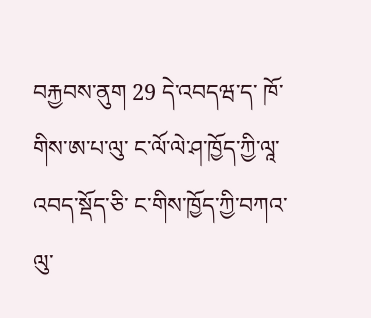བརྐྱབས་ནུག 29 དེ་འབདཝ་ད་ ཁོ་གིས་ཨ་པ་ལུ་ ང་ལོ་ལེ་ཤ་ཁྱོད་ཀྱི་ལཱ་འབད་སྡོད་ཅི་ ང་གིས་ཁྱོད་ཀྱི་བཀའ་ལུ་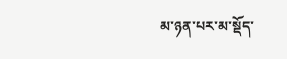མ་ཉན་པར་མ་སྡོད་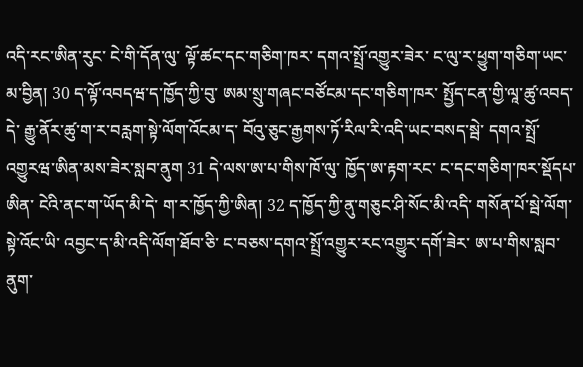འདི་རང་ཨིན་རུང་ ངེ་གི་དོན་ལུ་ ལྟོ་ཚང་དང་གཅིག་ཁར་ དགའ་སྤྲོ་འགྱུར་ཟེར་ ང་ལུ་ར་ཕྱུག་གཅིག་ཡང་མ་བྱིན། 30 ད་ལྟོ་འབདཝ་ད་ཁྱོད་ཀྱི་བུ་ ཨམ་སྲུ་གཞང་བཙོངམ་དང་གཅིག་ཁར་ སྤྱོད་ངན་གྱི་ལཱ་ཚུ་འབད་དེ་ རྒྱུ་ནོར་ཚུ་ག་ར་བརླག་སྟེ་ལོག་འོངམ་ད་ བོའུ་ཅུང་རྒྱགས་ཏོ་རིལ་རི་འདི་ཡང་བསད་སྦེ་ དགའ་སྤྲོ་འགྱུརཝ་ཨིན་མས་ཟེར་སླབ་ནུག 31 དེ་ལས་ཨ་པ་གིས་ཁོ་ལུ་ ཁྱོད་ཨ་རྟག་རང་ ང་དང་གཅིག་ཁར་སྡོདཔ་ཨིན་ ངེའི་ནང་ག་ཡོད་མི་དེ་ ག་ར་ཁྱོད་ཀྱི་ཨིན། 32 ད་ཁྱོད་ཀྱི་ནུ་གཅུང་ཤི་སོང་མི་འདི་ གསོན་པོ་སྦེ་ལོག་སྟེ་འོང་ཡི་ འབྱང་ད་མི་འདི་ལོག་ཐོབ་ཅི་ ང་བཅས་དགའ་སྤྲོ་འགྱུར་རང་འགྱུར་དགོ་ཟེར་ ཨ་པ་གིས་སླབ་ནུག་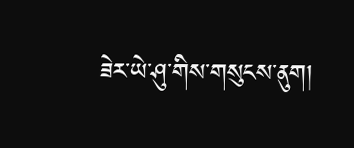ཟེར་ཡེ་ཤུ་གིས་གསུངས་ནུག།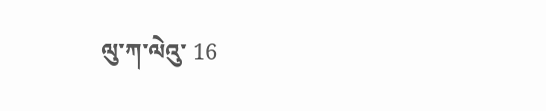ལུ་ཀ་ལེའུ་ 16